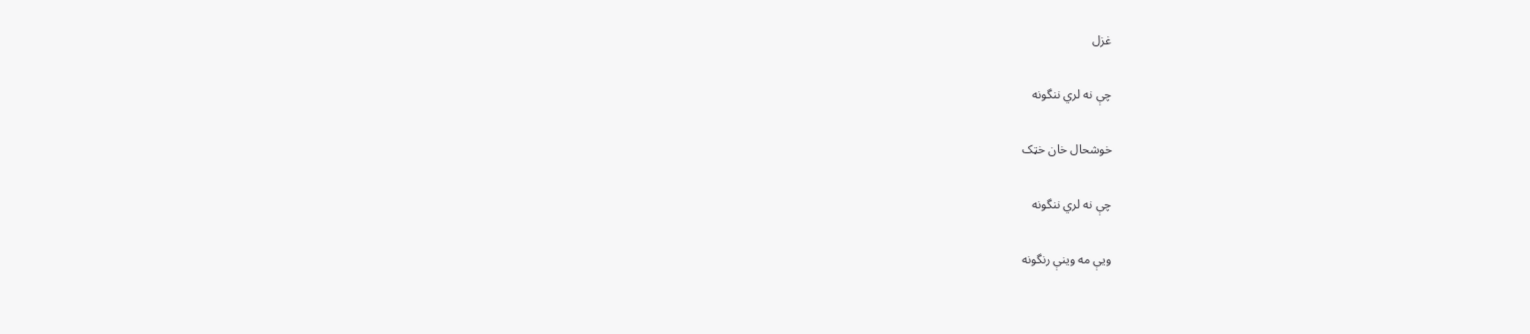غزل

چې نه لري ننگونه

خوشحال خان خټک

چې نه لري ننگونه

ويې مه وينې رنگونه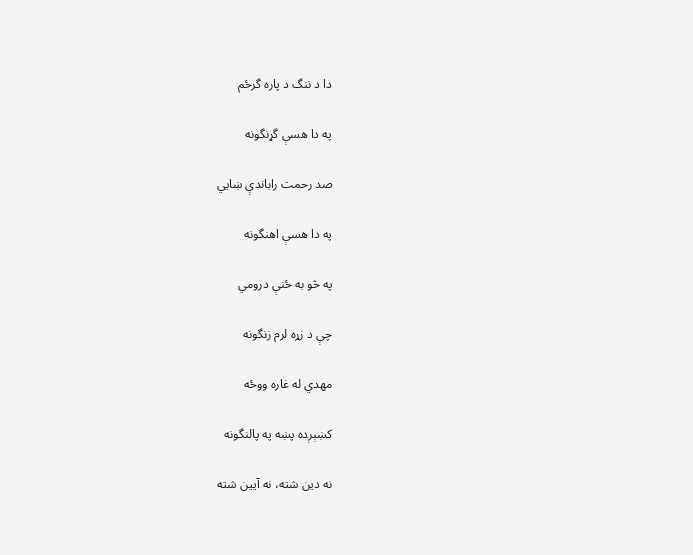دا د ننگ د پاره گرځم

په دا هسې گړنگونه

صد رحمت راباندې ښايي

په دا هسې اهنگونه

په څو به ځنې درومي

چې د زړه لرم زنگونه

مهدي له غاره ووځه

کښېږده پښه په پالنگونه

نه دين شته، نه آيين شته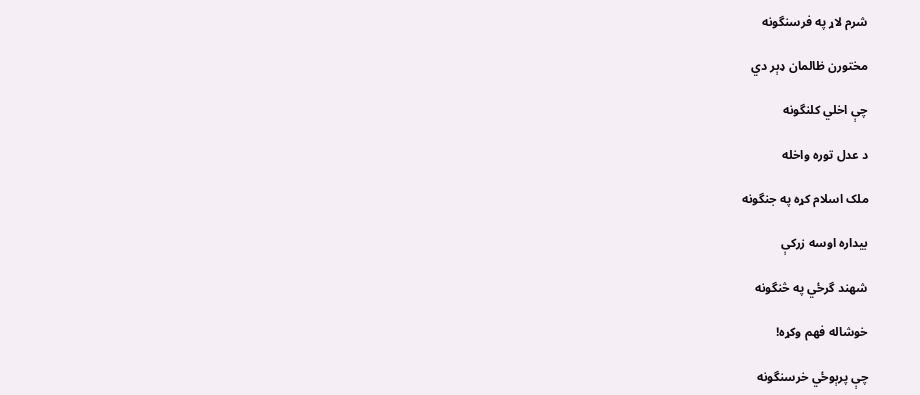شرم لاړ په فرسنگونه

مختورن ظالمان ډېر دي

چې اخلي کلنگونه

د عدل توره واخله

ملک اسلام کړه په جنگونه

بيداره اوسه زرکې

شهند گرځي په څنگونه

خوشاله فهم وکړه!

چې پرېوځي خرسنگونه